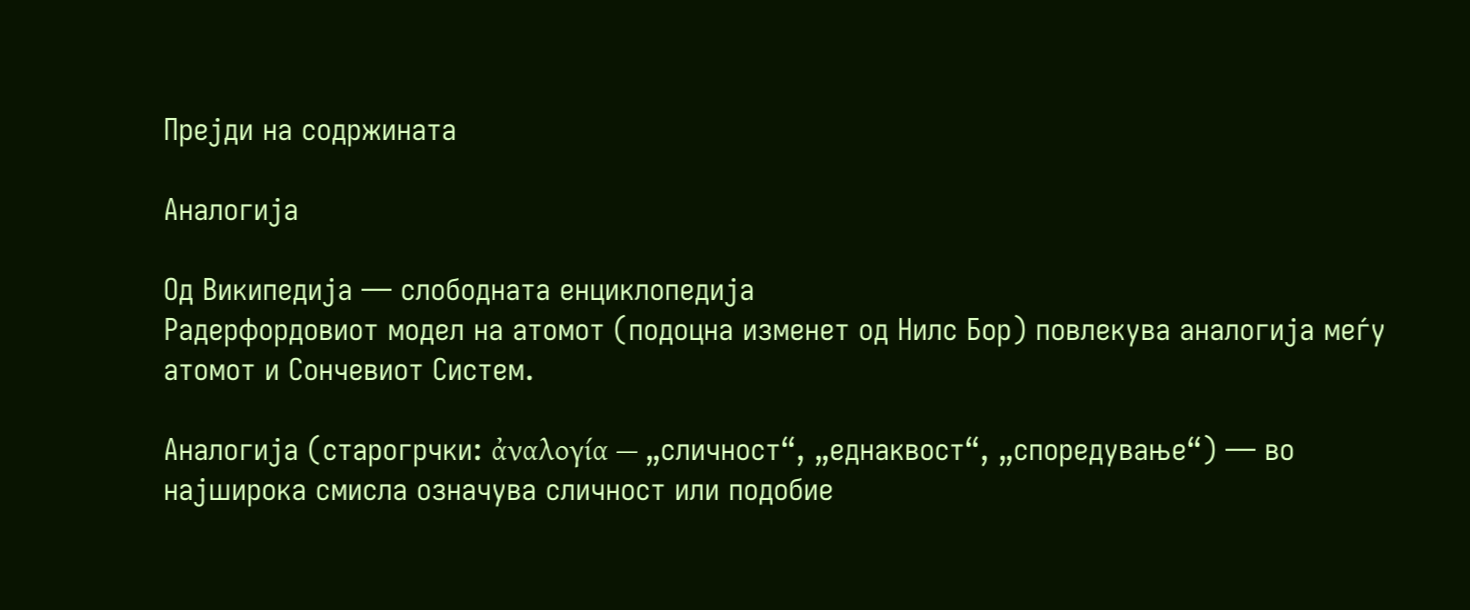Прејди на содржината

Аналогија

Од Википедија — слободната енциклопедија
Радерфордовиот модел на атомот (подоцна изменет од Нилс Бор) повлекува аналогија меѓу атомот и Сончевиот Систем.

Аналогија (старогрчки: ἀναλογία — „сличност“, „еднаквост“, „споредување“) — во најширока смисла означува сличност или подобие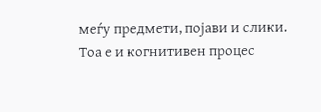меѓу предмети, појави и слики. Тоа е и когнитивен процес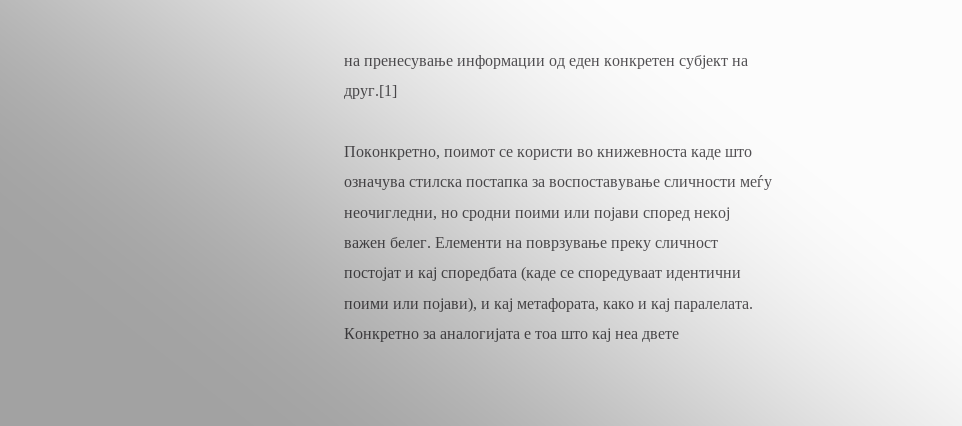на пренесување информации од еден конкретен субјект на друг.[1]

Поконкретно, поимот се користи во книжевноста каде што означува стилска постапка за воспоставување сличности меѓу неочигледни, но сродни поими или појави според некој важен белег. Елементи на поврзување преку сличност постојат и кај споредбата (каде се споредуваат идентични поими или појави), и кај метафората, како и кај паралелата. Конкретно за аналогијата е тоа што кај неа двете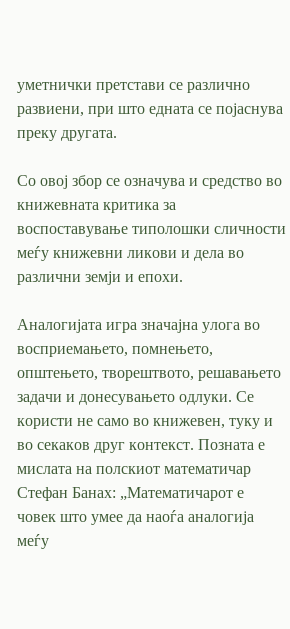уметнички претстави се различно развиени, при што едната се појаснува преку другата.

Со овој збор се означува и средство во книжевната критика за воспоставување типолошки сличности меѓу книжевни ликови и дела во различни земји и епохи.

Аналогијата игра значајна улога во восприемањето, помнењето, општењето, творештвото, решавањето задачи и донесувањето одлуки. Се користи не само во книжевен, туку и во секаков друг контекст. Позната е мислата на полскиот математичар Стефан Банах: „Математичарот е човек што умее да наоѓа аналогија меѓу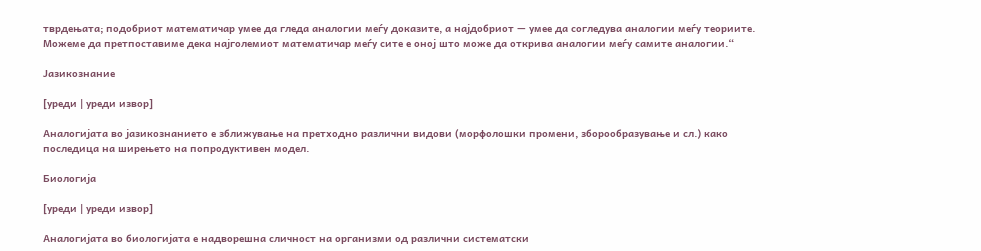тврдењата; подобриот математичар умее да гледа аналогии меѓу доказите, а најдобриот — умее да согледува аналогии меѓу теориите. Можеме да претпоставиме дека најголемиот математичар меѓу сите е оној што може да открива аналогии меѓу самите аналогии.“

Јазикознание

[уреди | уреди извор]

Аналогијата во јазикознанието е зближување на претходно различни видови (морфолошки промени, зборообразување и сл.) како последица на ширењето на попродуктивен модел.

Биологија

[уреди | уреди извор]

Аналогијата во биологијата е надворешна сличност на организми од различни систематски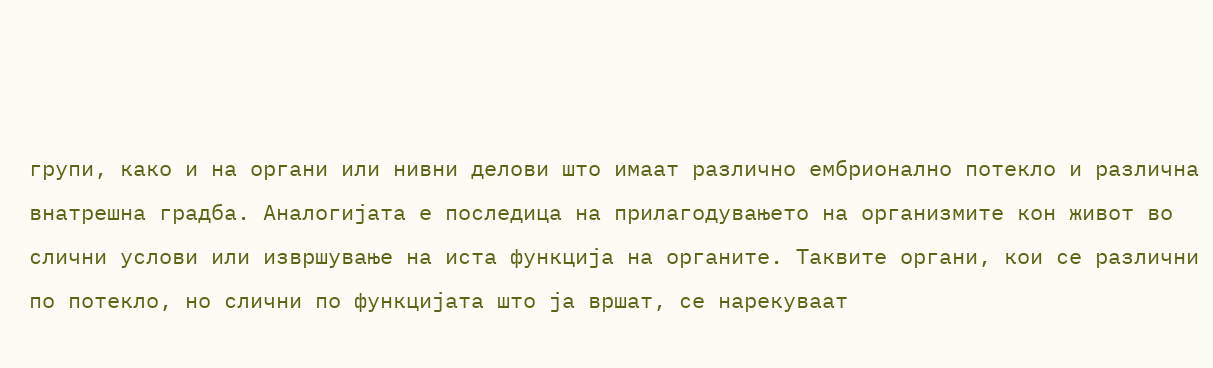групи, како и на органи или нивни делови што имаат различно ембрионално потекло и различна внатрешна градба. Аналогијата е последица на прилагодувањето на организмите кон живот во слични услови или извршување на иста функција на органите. Таквите органи, кои се различни по потекло, но слични по функцијата што ја вршат, се нарекуваат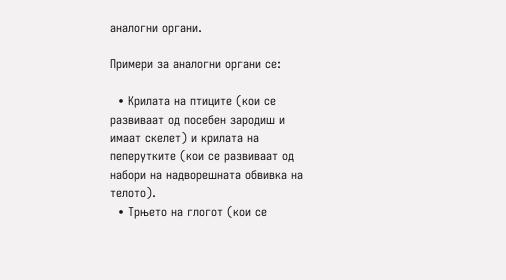аналогни органи.

Примери за аналогни органи се:

  • Крилата на птиците (кои се развиваат од посебен зародиш и имаат скелет) и крилата на пеперутките (кои се развиваат од набори на надворешната обвивка на телото).
  • Трњето на глогот (кои се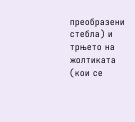преобразени стебла) и трњето на жолтиката (кои се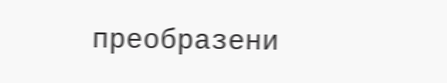преобразени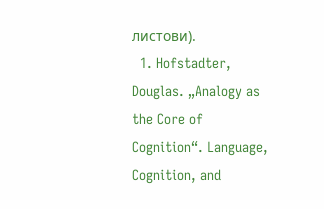листови).
  1. Hofstadter, Douglas. „Analogy as the Core of Cognition“. Language, Cognition, and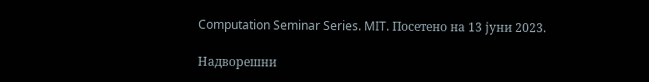Computation Seminar Series. MIT. Посетено на 13 јуни 2023.

Надворешни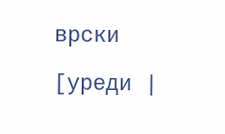врски

[уреди |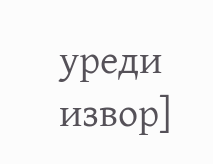уреди извор]